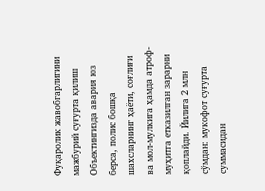Фуқаролик жавобгарлигини мажбурий суғурта қилиш
Объектингизда авария юз берса, полис бошқа шахсларнинг ҳаёти, соғлиғи ва мол-мулкига ҳамда атроф-муҳитга етказилган зарарни қоплайди. Йилига 2 млн сўмдан: мукофот суғурта суммасидан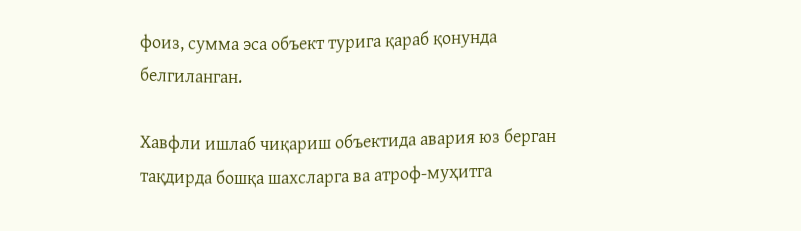фоиз, сумма эса объект турига қараб қонунда белгиланган.

Хавфли ишлаб чиқариш объектида авария юз берган тақдирда бошқа шахсларга ва атроф-муҳитга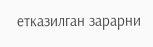етказилган зарарни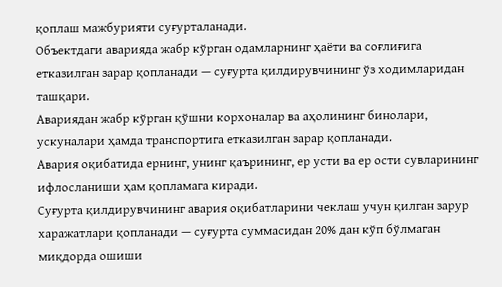қоплаш мажбурияти суғурталанади.
Объектдаги аварияда жабр кўрган одамларнинг ҳаёти ва соғлиғига етказилган зарар қопланади — суғурта қилдирувчининг ўз ходимларидан ташқари.
Авариядан жабр кўрган қўшни корхоналар ва аҳолининг бинолари, ускуналари ҳамда транспортига етказилган зарар қопланади.
Авария оқибатида ернинг, унинг қаърининг, ер усти ва ер ости сувларининг ифлосланиши ҳам қопламага киради.
Суғурта қилдирувчининг авария оқибатларини чеклаш учун қилган зарур харажатлари қопланади — суғурта суммасидан 20% дан кўп бўлмаган миқдорда ошиши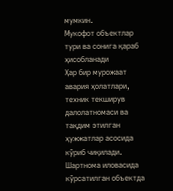мумкин.
Мукофот объектлар тури ва сонига қараб ҳисобланади
Ҳар бир мурожаат авария ҳолатлари, техник текширув далолатномаси ва тақдим этилган ҳужжатлар асосида кўриб чиқилади.
Шартнома иловасида кўрсатилган объектда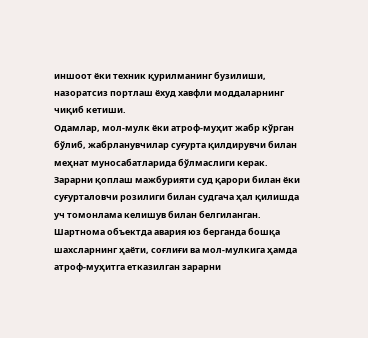иншоот ёки техник қурилманинг бузилиши, назоратсиз портлаш ёхуд хавфли моддаларнинг чиқиб кетиши.
Одамлар, мол-мулк ёки атроф-муҳит жабр кўрган бўлиб, жабрланувчилар суғурта қилдирувчи билан меҳнат муносабатларида бўлмаслиги керак.
Зарарни қоплаш мажбурияти суд қарори билан ёки суғурталовчи розилиги билан судгача ҳал қилишда уч томонлама келишув билан белгиланган.
Шартнома объектда авария юз берганда бошқа шахсларнинг ҳаёти, соғлиғи ва мол-мулкига ҳамда атроф-муҳитга етказилган зарарни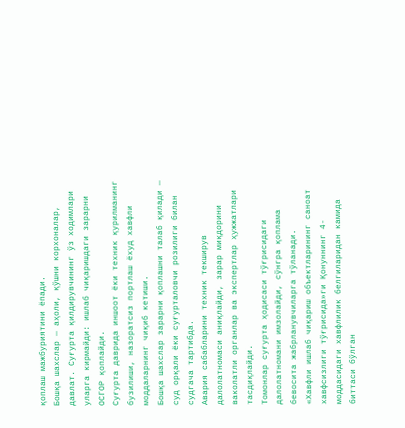қоплаш мажбуриятини ёпади.
Бошқа шахслар — аҳоли, қўшни корхоналар, давлат. Суғурта қилдирувчининг ўз ходимлари уларга кирмайди: ишлаб чиқаришдаги зарарни ОСГОР қоплайди.
Суғурта даврида иншоот ёки техник қурилманинг бузилиши, назоратсиз портлаш ёхуд хавфли моддаларнинг чиқиб кетиши.
Бошқа шахслар зарарни қоплашни талаб қилади — суд орқали ёки суғурталовчи розилиги билан судгача тартибда.
Авария сабабларини техник текширув далолатномаси аниқлайди, зарар миқдорини ваколатли органлар ва экспертлар ҳужжатлари тасдиқлайди.
Томонлар суғурта ҳодисаси тўғрисидаги далолатномани имзолайди, сўнгра қоплама бевосита жабрланувчиларга тўланади.
«Хавфли ишлаб чиқариш объектларининг саноат хавфсизлиги тўғрисида»ги Қонуннинг 4-моддасидаги хавфлилик белгиларидан камида биттаси бўлган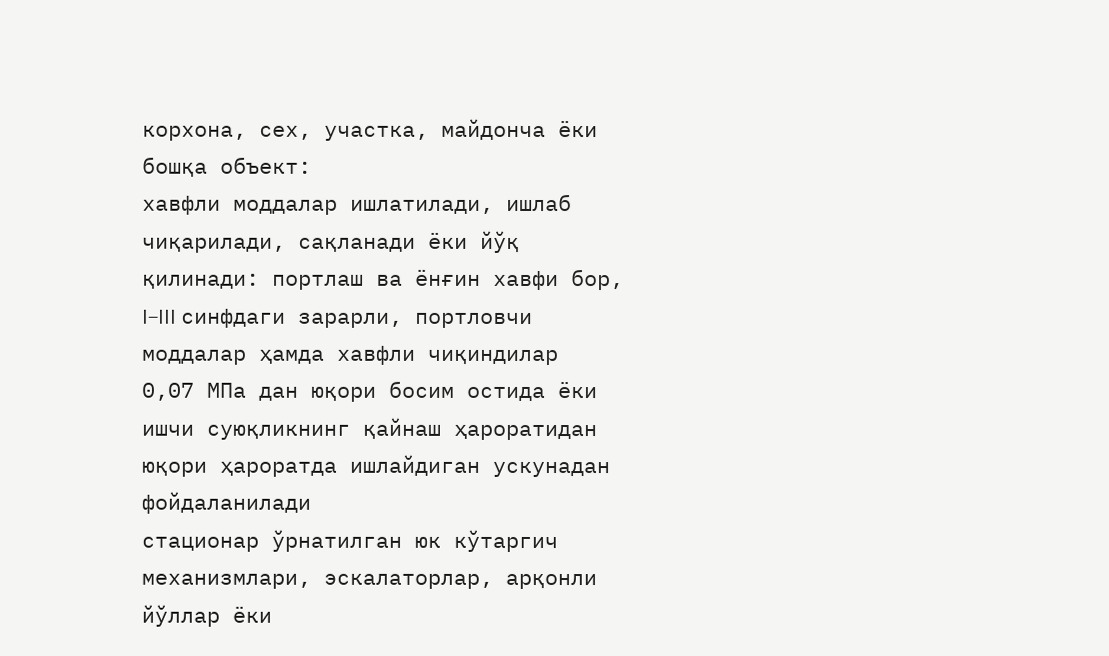корхона, сех, участка, майдонча ёки бошқа объект:
хавфли моддалар ишлатилади, ишлаб чиқарилади, сақланади ёки йўқ қилинади: портлаш ва ёнғин хавфи бор, I–III синфдаги зарарли, портловчи моддалар ҳамда хавфли чиқиндилар
0,07 МПа дан юқори босим остида ёки ишчи суюқликнинг қайнаш ҳароратидан юқори ҳароратда ишлайдиган ускунадан фойдаланилади
стационар ўрнатилган юк кўтаргич механизмлари, эскалаторлар, арқонли йўллар ёки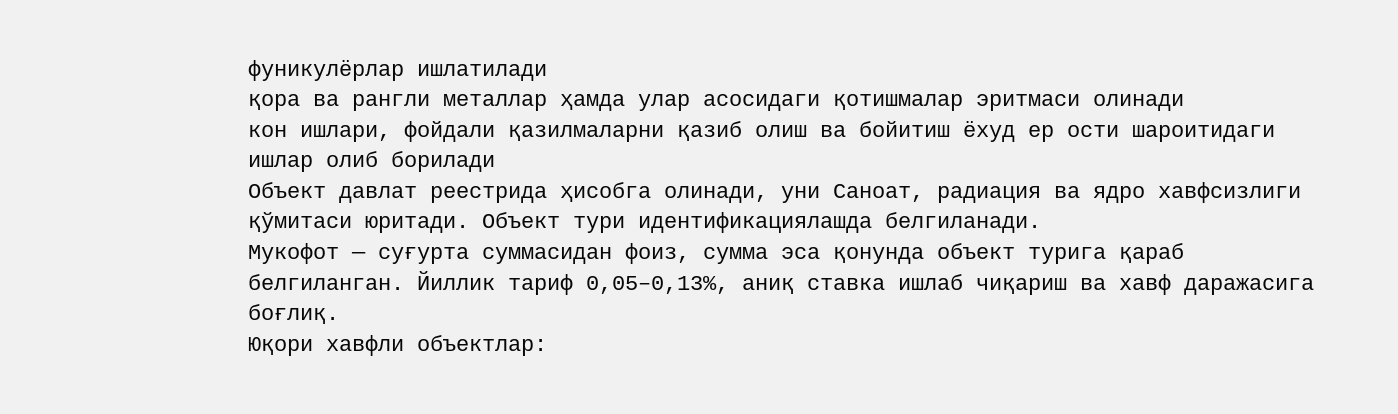фуникулёрлар ишлатилади
қора ва рангли металлар ҳамда улар асосидаги қотишмалар эритмаси олинади
кон ишлари, фойдали қазилмаларни қазиб олиш ва бойитиш ёхуд ер ости шароитидаги ишлар олиб борилади
Объект давлат реестрида ҳисобга олинади, уни Саноат, радиация ва ядро хавфсизлиги қўмитаси юритади. Объект тури идентификациялашда белгиланади.
Мукофот — суғурта суммасидан фоиз, сумма эса қонунда объект турига қараб белгиланган. Йиллик тариф 0,05–0,13%, аниқ ставка ишлаб чиқариш ва хавф даражасига боғлиқ.
Юқори хавфли объектлар: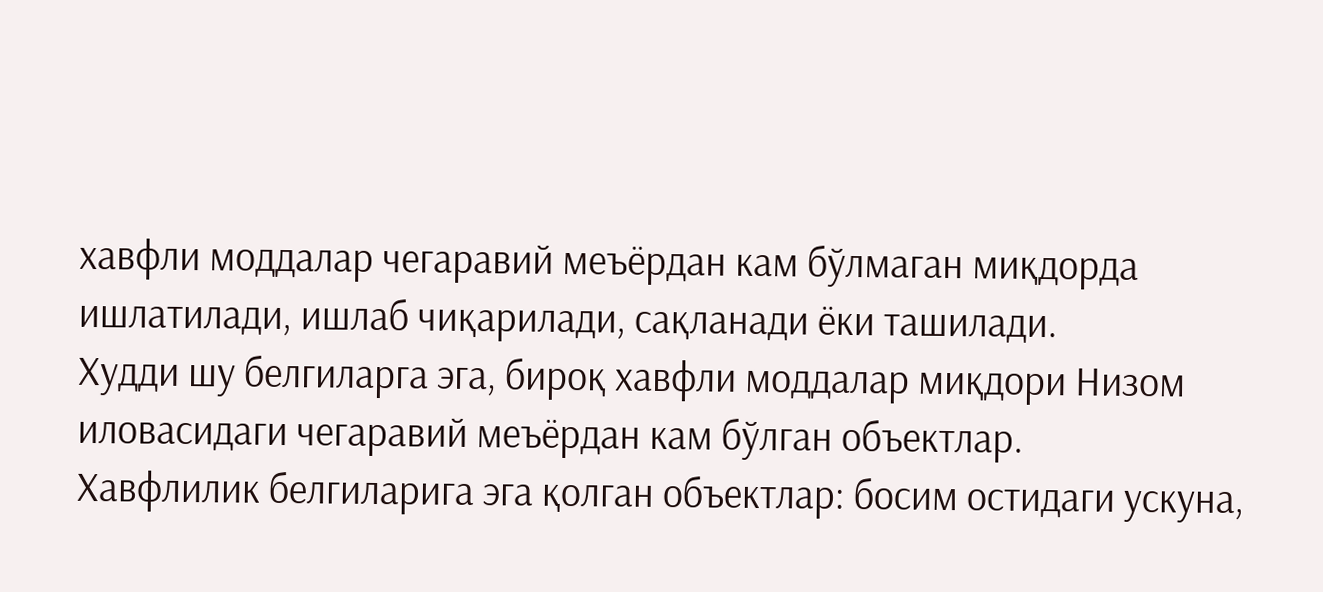хавфли моддалар чегаравий меъёрдан кам бўлмаган миқдорда ишлатилади, ишлаб чиқарилади, сақланади ёки ташилади.
Худди шу белгиларга эга, бироқ хавфли моддалар миқдори Низом иловасидаги чегаравий меъёрдан кам бўлган объектлар.
Хавфлилик белгиларига эга қолган объектлар: босим остидаги ускуна,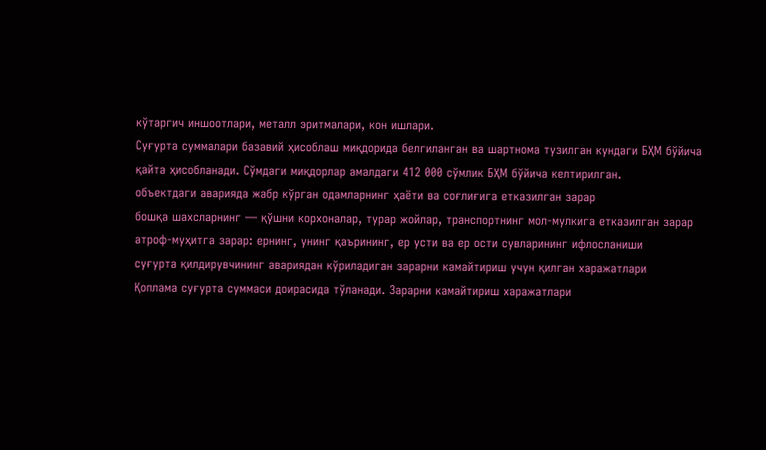кўтаргич иншоотлари, металл эритмалари, кон ишлари.
Суғурта суммалари базавий ҳисоблаш миқдорида белгиланган ва шартнома тузилган кундаги БҲМ бўйича қайта ҳисобланади. Сўмдаги миқдорлар амалдаги 412 000 сўмлик БҲМ бўйича келтирилган.
объектдаги аварияда жабр кўрган одамларнинг ҳаёти ва соғлиғига етказилган зарар
бошқа шахсларнинг — қўшни корхоналар, турар жойлар, транспортнинг мол-мулкига етказилган зарар
атроф-муҳитга зарар: ернинг, унинг қаърининг, ер усти ва ер ости сувларининг ифлосланиши
суғурта қилдирувчининг авариядан кўриладиган зарарни камайтириш учун қилган харажатлари
Қоплама суғурта суммаси доирасида тўланади. Зарарни камайтириш харажатлари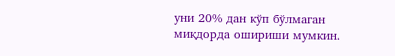уни 20% дан кўп бўлмаган миқдорда ошириши мумкин.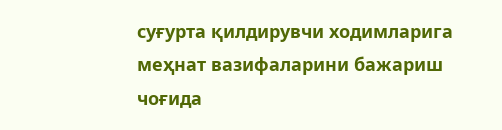суғурта қилдирувчи ходимларига меҳнат вазифаларини бажариш чоғида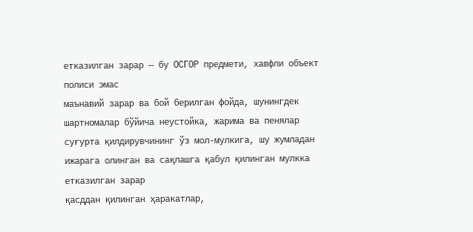етказилган зарар — бу ОСГОР предмети, хавфли объект полиси эмас
маънавий зарар ва бой берилган фойда, шунингдек шартномалар бўйича неустойка, жарима ва пенялар
суғурта қилдирувчининг ўз мол-мулкига, шу жумладан ижарага олинган ва сақлашга қабул қилинган мулкка етказилган зарар
қасддан қилинган ҳаракатлар,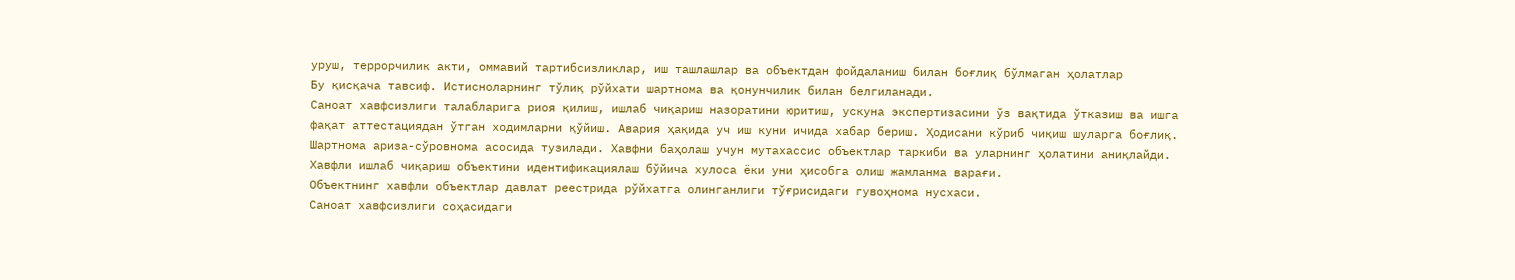уруш, террорчилик акти, оммавий тартибсизликлар, иш ташлашлар ва объектдан фойдаланиш билан боғлиқ бўлмаган ҳолатлар
Бу қисқача тавсиф. Истисноларнинг тўлиқ рўйхати шартнома ва қонунчилик билан белгиланади.
Саноат хавфсизлиги талабларига риоя қилиш, ишлаб чиқариш назоратини юритиш, ускуна экспертизасини ўз вақтида ўтказиш ва ишга фақат аттестациядан ўтган ходимларни қўйиш. Авария ҳақида уч иш куни ичида хабар бериш. Ҳодисани кўриб чиқиш шуларга боғлиқ.
Шартнома ариза-сўровнома асосида тузилади. Хавфни баҳолаш учун мутахассис объектлар таркиби ва уларнинг ҳолатини аниқлайди.
Хавфли ишлаб чиқариш объектини идентификациялаш бўйича хулоса ёки уни ҳисобга олиш жамланма варағи.
Объектнинг хавфли объектлар давлат реестрида рўйхатга олинганлиги тўғрисидаги гувоҳнома нусхаси.
Саноат хавфсизлиги соҳасидаги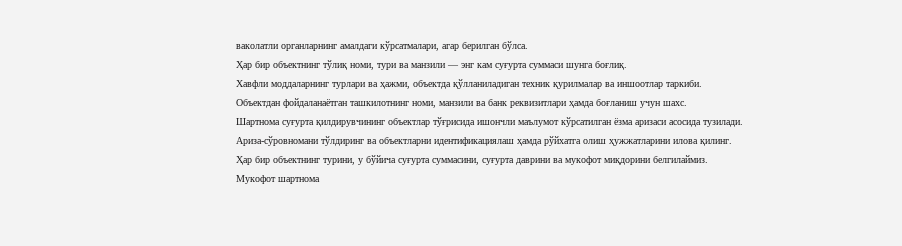ваколатли органларнинг амалдаги кўрсатмалари, агар берилган бўлса.
Ҳар бир объектнинг тўлиқ номи, тури ва манзили — энг кам суғурта суммаси шунга боғлиқ.
Хавфли моддаларнинг турлари ва ҳажми, объектда қўлланиладиган техник қурилмалар ва иншоотлар таркиби.
Объектдан фойдаланаётган ташкилотнинг номи, манзили ва банк реквизитлари ҳамда боғланиш учун шахс.
Шартнома суғурта қилдирувчининг объектлар тўғрисида ишончли маълумот кўрсатилган ёзма аризаси асосида тузилади.
Ариза-сўровномани тўлдиринг ва объектларни идентификациялаш ҳамда рўйхатга олиш ҳужжатларини илова қилинг.
Ҳар бир объектнинг турини, у бўйича суғурта суммасини, суғурта даврини ва мукофот миқдорини белгилаймиз.
Мукофот шартнома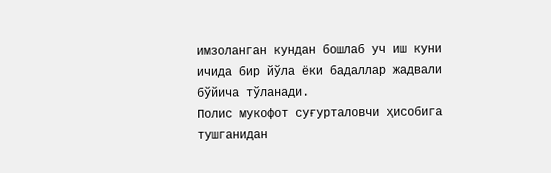имзоланган кундан бошлаб уч иш куни ичида бир йўла ёки бадаллар жадвали бўйича тўланади.
Полис мукофот суғурталовчи ҳисобига тушганидан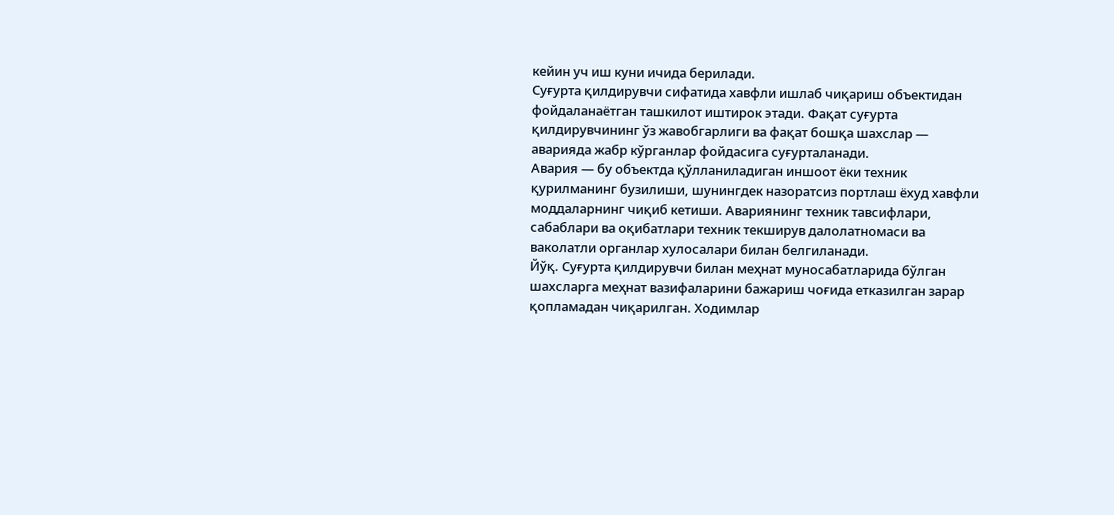кейин уч иш куни ичида берилади.
Суғурта қилдирувчи сифатида хавфли ишлаб чиқариш объектидан фойдаланаётган ташкилот иштирок этади. Фақат суғурта қилдирувчининг ўз жавобгарлиги ва фақат бошқа шахслар — аварияда жабр кўрганлар фойдасига суғурталанади.
Авария — бу объектда қўлланиладиган иншоот ёки техник қурилманинг бузилиши, шунингдек назоратсиз портлаш ёхуд хавфли моддаларнинг чиқиб кетиши. Авариянинг техник тавсифлари, сабаблари ва оқибатлари техник текширув далолатномаси ва ваколатли органлар хулосалари билан белгиланади.
Йўқ. Суғурта қилдирувчи билан меҳнат муносабатларида бўлган шахсларга меҳнат вазифаларини бажариш чоғида етказилган зарар қопламадан чиқарилган. Ходимлар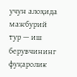учун алоҳида мажбурий тур — иш берувчининг фуқаролик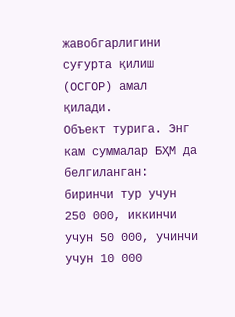жавобгарлигини суғурта қилиш (ОСГОР) амал қилади.
Объект турига. Энг кам суммалар БҲМ да белгиланган: биринчи тур учун 250 000, иккинчи учун 50 000, учинчи учун 10 000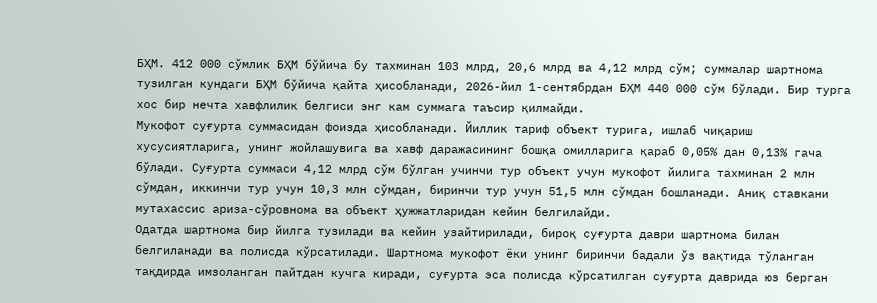БҲМ. 412 000 сўмлик БҲМ бўйича бу тахминан 103 млрд, 20,6 млрд ва 4,12 млрд сўм; суммалар шартнома тузилган кундаги БҲМ бўйича қайта ҳисобланади, 2026-йил 1-сентябрдан БҲМ 440 000 сўм бўлади. Бир турга хос бир нечта хавфлилик белгиси энг кам суммага таъсир қилмайди.
Мукофот суғурта суммасидан фоизда ҳисобланади. Йиллик тариф объект турига, ишлаб чиқариш хусусиятларига, унинг жойлашувига ва хавф даражасининг бошқа омилларига қараб 0,05% дан 0,13% гача бўлади. Суғурта суммаси 4,12 млрд сўм бўлган учинчи тур объект учун мукофот йилига тахминан 2 млн сўмдан, иккинчи тур учун 10,3 млн сўмдан, биринчи тур учун 51,5 млн сўмдан бошланади. Аниқ ставкани мутахассис ариза-сўровнома ва объект ҳужжатларидан кейин белгилайди.
Одатда шартнома бир йилга тузилади ва кейин узайтирилади, бироқ суғурта даври шартнома билан белгиланади ва полисда кўрсатилади. Шартнома мукофот ёки унинг биринчи бадали ўз вақтида тўланган тақдирда имзоланган пайтдан кучга киради, суғурта эса полисда кўрсатилган суғурта даврида юз берган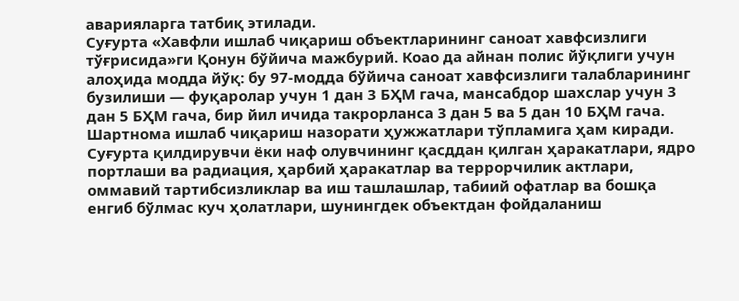аварияларга татбиқ этилади.
Суғурта «Хавфли ишлаб чиқариш объектларининг саноат хавфсизлиги тўғрисида»ги Қонун бўйича мажбурий. Коао да айнан полис йўқлиги учун алоҳида модда йўқ: бу 97-модда бўйича саноат хавфсизлиги талабларининг бузилиши — фуқаролар учун 1 дан 3 БҲМ гача, мансабдор шахслар учун 3 дан 5 БҲМ гача, бир йил ичида такрорланса 3 дан 5 ва 5 дан 10 БҲМ гача. Шартнома ишлаб чиқариш назорати ҳужжатлари тўпламига ҳам киради.
Суғурта қилдирувчи ёки наф олувчининг қасддан қилган ҳаракатлари, ядро портлаши ва радиация, ҳарбий ҳаракатлар ва террорчилик актлари, оммавий тартибсизликлар ва иш ташлашлар, табиий офатлар ва бошқа енгиб бўлмас куч ҳолатлари, шунингдек объектдан фойдаланиш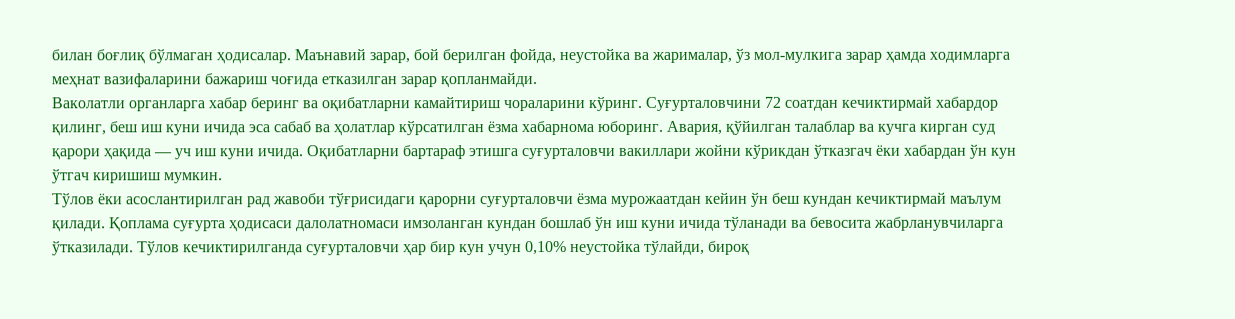билан боғлиқ бўлмаган ҳодисалар. Маънавий зарар, бой берилган фойда, неустойка ва жарималар, ўз мол-мулкига зарар ҳамда ходимларга меҳнат вазифаларини бажариш чоғида етказилган зарар қопланмайди.
Ваколатли органларга хабар беринг ва оқибатларни камайтириш чораларини кўринг. Суғурталовчини 72 соатдан кечиктирмай хабардор қилинг, беш иш куни ичида эса сабаб ва ҳолатлар кўрсатилган ёзма хабарнома юборинг. Авария, қўйилган талаблар ва кучга кирган суд қарори ҳақида — уч иш куни ичида. Оқибатларни бартараф этишга суғурталовчи вакиллари жойни кўрикдан ўтказгач ёки хабардан ўн кун ўтгач киришиш мумкин.
Тўлов ёки асослантирилган рад жавоби тўғрисидаги қарорни суғурталовчи ёзма мурожаатдан кейин ўн беш кундан кечиктирмай маълум қилади. Қоплама суғурта ҳодисаси далолатномаси имзоланган кундан бошлаб ўн иш куни ичида тўланади ва бевосита жабрланувчиларга ўтказилади. Тўлов кечиктирилганда суғурталовчи ҳар бир кун учун 0,10% неустойка тўлайди, бироқ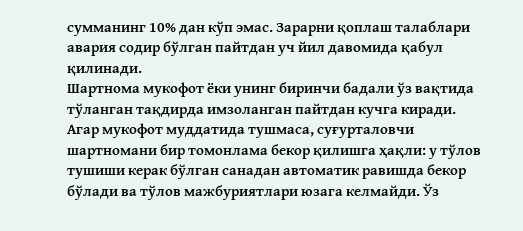сумманинг 10% дан кўп эмас. Зарарни қоплаш талаблари авария содир бўлган пайтдан уч йил давомида қабул қилинади.
Шартнома мукофот ёки унинг биринчи бадали ўз вақтида тўланган тақдирда имзоланган пайтдан кучга киради. Агар мукофот муддатида тушмаса, суғурталовчи шартномани бир томонлама бекор қилишга ҳақли: у тўлов тушиши керак бўлган санадан автоматик равишда бекор бўлади ва тўлов мажбуриятлари юзага келмайди. Ўз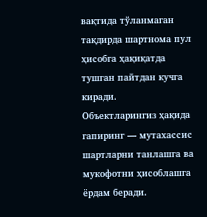вақтида тўланмаган тақдирда шартнома пул ҳисобга ҳақиқатда тушган пайтдан кучга киради.
Объектларингиз ҳақида гапиринг — мутахассис шартларни танлашга ва мукофотни ҳисоблашга ёрдам беради.